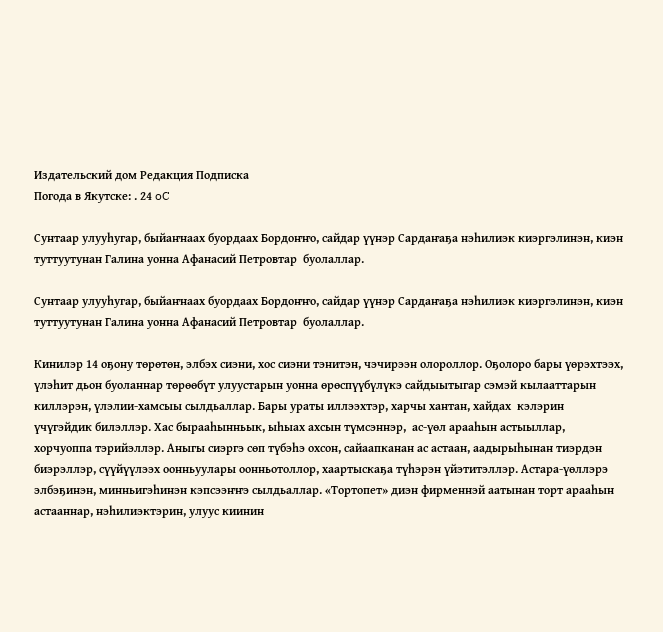Издательский дом Редакция Подписка
Погода в Якутске: . 24 oC

Сунтаар улууһугар, быйаҥнаах буордаах Бордоҥҥо, сайдар үүнэр Сардаҥаҕа нэһилиэк киэргэлинэн, киэн туттуутунан Галина уонна Афанасий Петровтар  буолаллар.

Сунтаар улууһугар, быйаҥнаах буордаах Бордоҥҥо, сайдар үүнэр Сардаҥаҕа нэһилиэк киэргэлинэн, киэн туттуутунан Галина уонна Афанасий Петровтар  буолаллар.

Кинилэр 14 оҕону төрөтөн, элбэх сиэни, хос сиэни тэнитэн, чэчирээн олороллор. Оҕолоро бары үөрэхтээх, үлэһит дьон буоланнар төрөөбүт улуустарын уонна өрөспүүбүлүкэ сайдыытыгар сэмэй кылааттарын киллэрэн, үлэлии-хамсыы сылдьаллар. Бары ураты иллээхтэр, харчы хантан, хайдах  кэлэрин үчүгэйдик билэллэр. Хас бырааһынньык, ыһыах ахсын түмсэннэр,  ас-үөл арааһын астыыллар, хорчуоппа тэрийэллэр. Аныгы сиэргэ сөп түбэһэ охсон, сайаапканан ас астаан, аадырыһынан тиэрдэн биэрэллэр, сүүйүүлээх оонньуулары оонньотоллор, хаартыскаҕа түһэрэн үйэтитэллэр. Астара-үөллэрэ  элбэҕинэн, минньигэһинэн кэпсээҥҥэ сылдьаллар. «Тортопет» диэн фирменнэй аатынан торт арааһын астааннар, нэһилиэктэрин, улуус киинин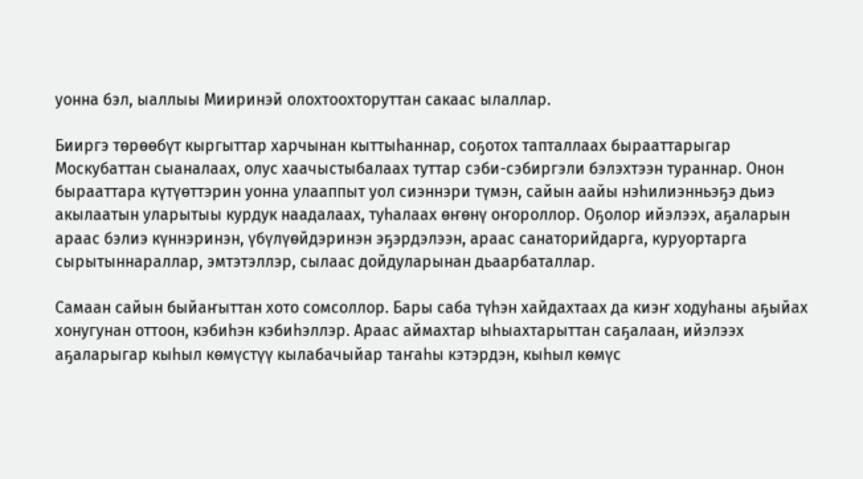уонна бэл, ыаллыы Мииринэй олохтоохторуттан сакаас ылаллар.

Бииргэ төрөөбүт кыргыттар харчынан кыттыһаннар, соҕотох тапталлаах бырааттарыгар Москубаттан сыаналаах, олус хаачыстыбалаах туттар сэби-сэбиргэли бэлэхтээн тураннар. Онон бырааттара күтүөттэрин уонна улааппыт уол сиэннэри түмэн, сайын аайы нэһилиэнньэҕэ дьиэ акылаатын уларытыы курдук наадалаах, туһалаах өҥөнү оҥороллор. Оҕолор ийэлээх, аҕаларын араас бэлиэ күннэринэн, үбүлүөйдэринэн эҕэрдэлээн, араас санаторийдарга, куруортарга сырытыннараллар, эмтэтэллэр, сылаас дойдуларынан дьаарбаталлар.

Самаан сайын быйаҥыттан хото сомсоллор. Бары саба түһэн хайдахтаах да киэҥ ходуһаны аҕыйах хонугунан оттоон, кэбиһэн кэбиһэллэр. Араас аймахтар ыһыахтарыттан саҕалаан, ийэлээх аҕаларыгар кыһыл көмүстүү кылабачыйар таҥаһы кэтэрдэн, кыһыл көмүс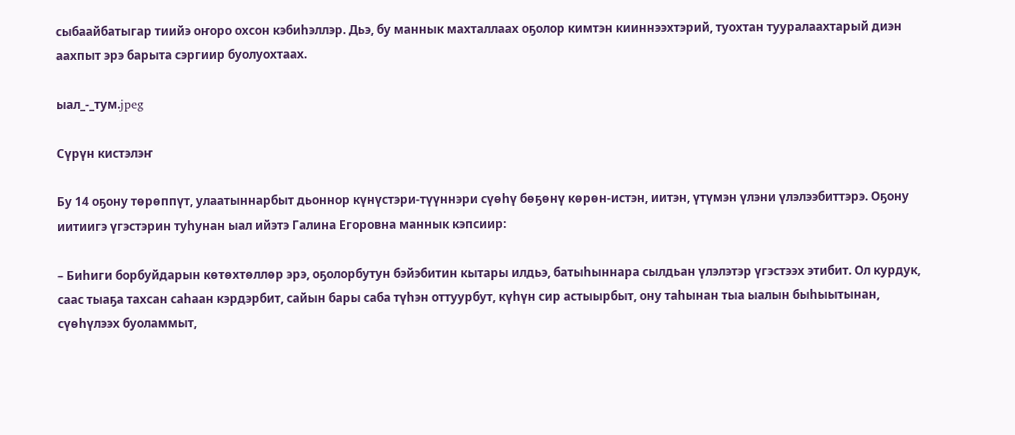сыбаайбатыгар тиийэ оҥоро охсон кэбиһэллэр. Дьэ, бу маннык махталлаах оҕолор кимтэн кииннээхтэрий, туохтан тууралаахтарый диэн аахпыт эрэ барыта сэргиир буолуохтаах.

ыал_-_тум.jpeg

Сүрүн кистэлэҥ

Бу 14 оҕону төрөппүт, улаатыннарбыт дьоннор күнүстэри-түүннэри сүөһү бөҕөнү көрөн-истэн, иитэн, үтүмэн үлэни үлэлээбиттэрэ. Оҕону иитиигэ үгэстэрин туһунан ыал ийэтэ Галина Егоровна маннык кэпсиир:

– Биһиги борбуйдарын көтөхтөллөр эрэ, оҕолорбутун бэйэбитин кытары илдьэ, батыһыннара сылдьан үлэлэтэр үгэстээх этибит. Ол курдук, саас тыаҕа тахсан саһаан кэрдэрбит, сайын бары саба түһэн оттуурбут, күһүн сир астыырбыт, ону таһынан тыа ыалын быһыытынан, сүөһүлээх буоламмыт,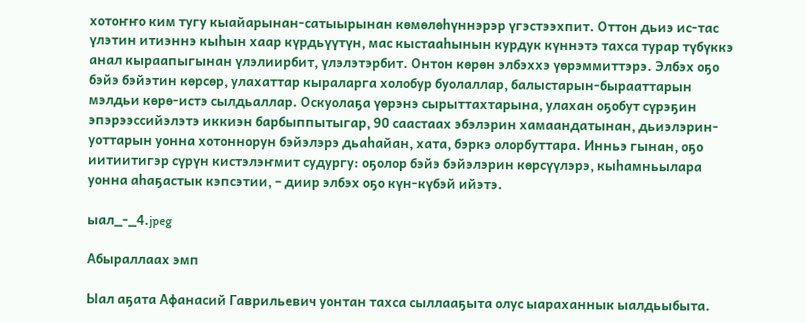хотоҥҥо ким тугу кыайарынан-сатыырынан көмөлөһүннэрэр үгэстээхпит. Оттон дьиэ ис-тас үлэтин итиэннэ кыһын хаар күрдьүүтүн, мас кыстааһынын курдук күннэтэ тахса турар түбүккэ анал кыраапыгынан үлэлиирбит, үлэлэтэрбит. Онтон көрөн элбэххэ үөрэммиттэрэ. Элбэх оҕо бэйэ бэйэтин көрсөр, улахаттар кыраларга холобур буолаллар, балыстарын-бырааттарын мэлдьи көрө-истэ сылдьаллар. Оскуолаҕа үөрэнэ сырыттахтарына, улахан оҕобут сүрэҕин эпэрээссийэлэтэ иккиэн барбыппытыгар, 90 саастаах эбэлэрин хамаандатынан, дьиэлэрин-уоттарын уонна хотоннорун бэйэлэрэ дьаһайан, хата, бэркэ олорбуттара. Инньэ гынан, оҕо иитиитигэр сүрүн кистэлэҥмит судургу: оҕолор бэйэ бэйэлэрин көрсүүлэрэ, кыһамньылара уонна аһаҕастык кэпсэтии, – диир элбэх оҕо күн-күбэй ийэтэ.

ыал_-_4.jpeg

Абыраллаах эмп

Ыал аҕата Афанасий Гаврильевич уонтан тахса сыллааҕыта олус ыараханнык ыалдьыбыта.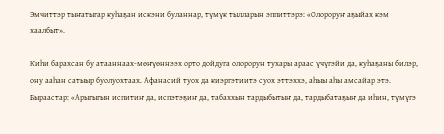Эмчиттэр тыҥатыгар куһаҕан искэни буланнар, түмүк тылларын эппиттэрэ: «Олороруҥ аҕыйах кэм хаалбыт».

Киһи барахсан бу атааннаах-мөҥүөннээх орто дойдуга олорорун тухары араас үчүгэйи да, куһаҕаны билэр, ону ааһан сатыыр буолуохтаах. Афанасий туох да киэргэтиитэ суох эттэххэ, аһыы аһы амсайар этэ. Быраастар: «Арыгыгын испитиҥ да, испэтэҕиҥ да, табаххын тардыбытыҥ да, тардыбатаҕыҥ да иһин, түмүгэ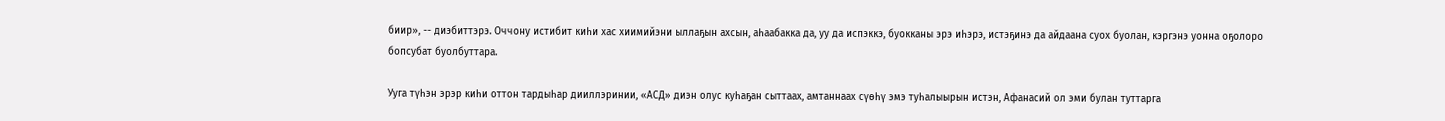биир», -- диэбиттэрэ. Оччону истибит киһи хас хиимийэни ыллаҕын ахсын, аһаабакка да, уу да испэккэ, буокканы эрэ иһэрэ, истэҕинэ да айдаана суох буолан, кэргэнэ уонна оҕолоро бопсубат буолбуттара.

Ууга түһэн эрэр киһи оттон тардыһар дииллэринии, «АСД» диэн олус куһаҕан сыттаах, амтаннаах сүөһү эмэ туһалыырын истэн, Афанасий ол эми булан туттарга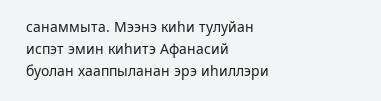санаммыта. Мээнэ киһи тулуйан испэт эмин киһитэ Афанасий буолан хааппыланан эрэ иһиллэри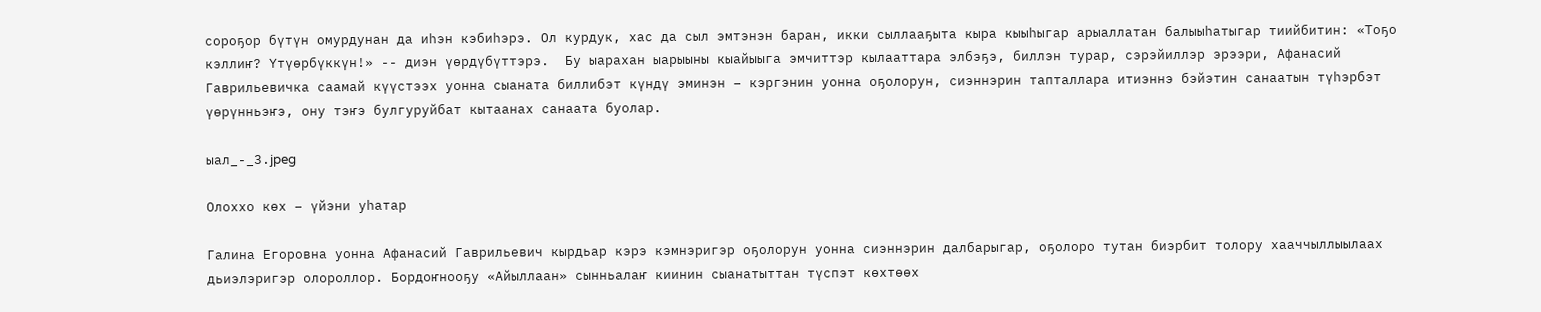сороҕор бүтүн омурдунан да иһэн кэбиһэрэ. Ол курдук, хас да сыл эмтэнэн баран, икки сыллааҕыта кыра кыыһыгар арыаллатан балыыһатыгар тиийбитин: «Тоҕо кэллиҥ? Үтүөрбүккүн!» -- диэн үөрдүбүттэрэ.  Бу ыарахан ыарыыны кыайыыга эмчиттэр кылааттара элбэҕэ, биллэн турар, сэрэйиллэр эрээри, Афанасий Гаврильевичка саамай күүстээх уонна сыаната биллибэт күндү эминэн – кэргэнин уонна оҕолорун, сиэннэрин тапталлара итиэннэ бэйэтин санаатын түһэрбэт үөрүнньэҥэ, ону тэҥэ булгуруйбат кытаанах санаата буолар.

ыал_-_3.jpeg

Олоххо көх – үйэни уһатар

Галина Егоровна уонна Афанасий Гаврильевич кырдьар кэрэ кэмнэригэр оҕолорун уонна сиэннэрин далбарыгар, оҕолоро тутан биэрбит толору хааччыллыылаах дьиэлэригэр олороллор. Бордоҥнооҕу «Айыллаан» сынньалаҥ киинин сыанатыттан түспэт көхтөөх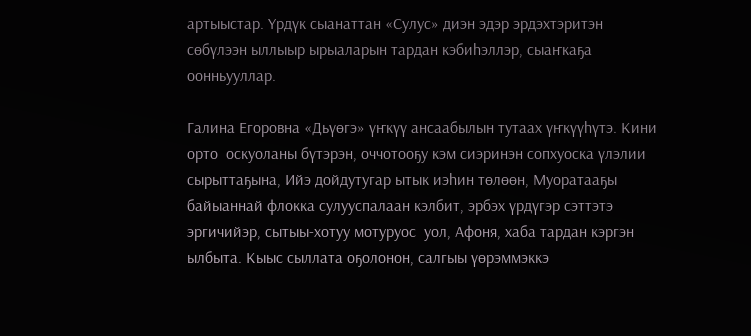артыыстар. Үрдүк сыанаттан «Сулус» диэн эдэр эрдэхтэритэн сөбүлээн ыллыыр ырыаларын тардан кэбиһэллэр, сыаҥкаҕа оонньууллар.

Галина Егоровна «Дьүөгэ» үҥкүү ансаабылын тутаах үҥкүүһүтэ. Кини орто  оскуоланы бүтэрэн, оччотооҕу кэм сиэринэн сопхуоска үлэлии сырыттаҕына, Ийэ дойдутугар ытык иэһин төлөөн, Муоратааҕы байыаннай флокка сулууспалаан кэлбит, эрбэх үрдүгэр сэттэтэ эргичийэр, сытыы-хотуу мотуруос  уол, Афоня, хаба тардан кэргэн ылбыта. Кыыс сыллата оҕолонон, салгыы үөрэммэккэ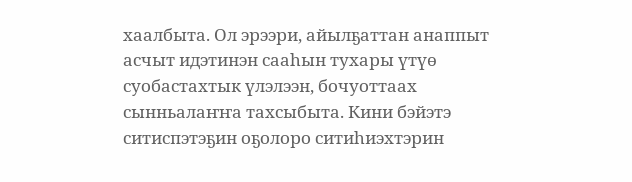хаалбыта. Ол эрээри, айылҕаттан анаппыт асчыт идэтинэн сааһын тухары үтүө суобастахтык үлэлээн, бочуоттаах сынньалаҥҥа тахсыбыта. Кини бэйэтэ ситиспэтэҕин оҕолоро ситиһиэхтэрин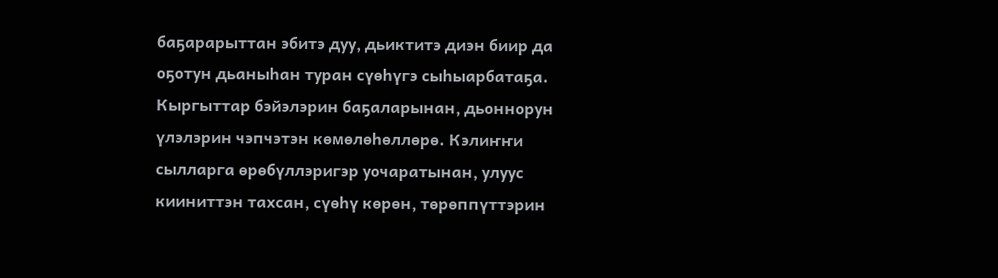баҕарарыттан эбитэ дуу, дьиктитэ диэн биир да оҕотун дьаныһан туран сүөһүгэ сыһыарбатаҕа. Кыргыттар бэйэлэрин баҕаларынан, дьоннорун үлэлэрин чэпчэтэн көмөлөһөллөрө. Кэлиҥҥи сылларга өрөбүллэригэр уочаратынан, улуус кииниттэн тахсан, сүөһү көрөн, төрөппүттэрин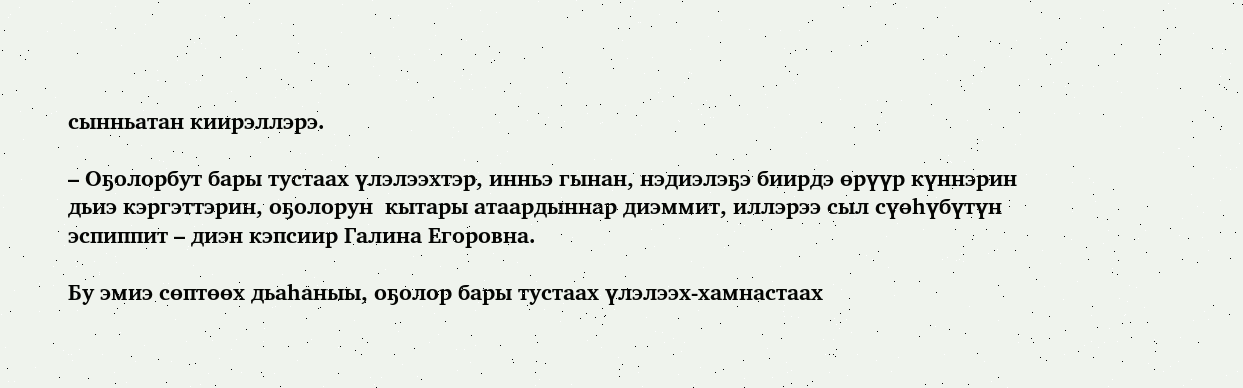сынньатан киирэллэрэ.

– Оҕолорбут бары тустаах үлэлээхтэр, инньэ гынан, нэдиэлэҕэ биирдэ өрүүр күннэрин дьиэ кэргэттэрин, оҕолорун  кытары атаардыннар диэммит, иллэрээ сыл сүөһүбүтүн эспиппит – диэн кэпсиир Галина Егоровна.

Бу эмиэ сөптөөх дьаһаныы, оҕолор бары тустаах үлэлээх-хамнастаах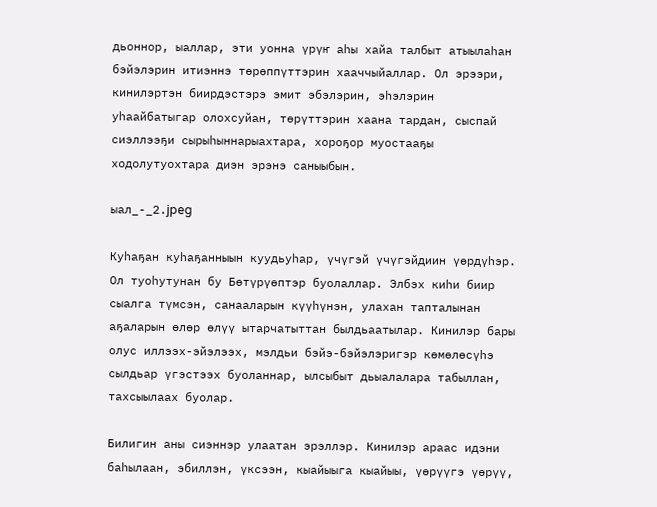дьоннор, ыаллар, эти уонна үрүҥ аһы хайа талбыт атыылаһан бэйэлэрин итиэннэ төрөппүттэрин хааччыйаллар. Ол эрээри, кинилэртэн биирдэстэрэ эмит эбэлэрин, эһэлэрин уһаайбатыгар олохсуйан, төрүттэрин хаана тардан, сыспай сиэллээҕи сырыһыннарыахтара, хороҕор муостааҕы ходолутуохтара диэн эрэнэ саныыбын.

ыал_-_2.jpeg

Куһаҕан куһаҕанныын куудьуһар, үчүгэй үчүгэйдиин үөрдүһэр. Ол туоһутунан бу Бөтүрүөптэр буолаллар. Элбэх киһи биир сыалга түмсэн, санааларын күүһүнэн, улахан тапталынан аҕаларын өлөр өлүү ытарчатыттан былдьаатылар. Кинилэр бары олус иллээх-эйэлээх, мэлдьи бэйэ-бэйэлэригэр көмөлөсүһэ сылдьар үгэстээх буоланнар, ылсыбыт дьыалалара табыллан, тахсыылаах буолар.

Билигин аны сиэннэр улаатан эрэллэр. Кинилэр араас идэни баһылаан, эбиллэн, үксээн, кыайыыга кыайыы, үөрүүгэ үөрүү,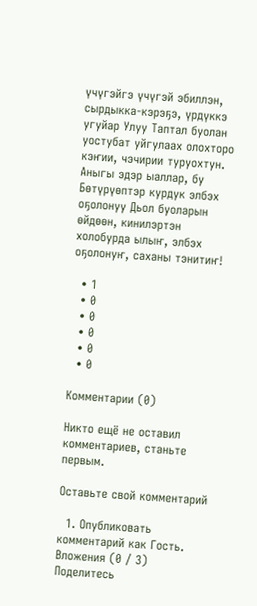үчүгэйгэ үчүгэй эбиллэн, сырдыкка-кэрэҕэ, үрдүккэ угуйар Улуу Таптал буолан уостубат уйгулаах олохторо кэҥии, чэчирии туруохтун. Аныгы эдэр ыаллар, бу Бөтүрүөптэр курдук элбэх оҕолонуу Дьол буоларын өйдөөн, кинилэртэн холобурда ылыҥ, элбэх оҕолонуҥ, саханы тэнитиҥ!

  • 1
  • 0
  • 0
  • 0
  • 0
  • 0

Комментарии (0)

Никто ещё не оставил комментариев, станьте первым.

Оставьте свой комментарий

  1. Опубликовать комментарий как Гость.
Вложения (0 / 3)
Поделитесь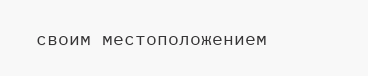своим местоположением